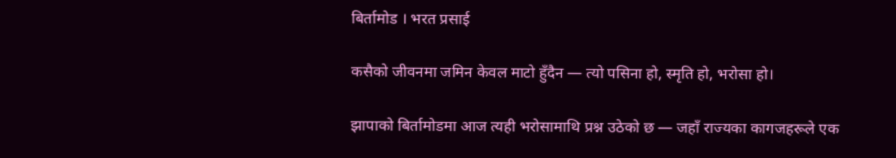बिर्तामोड । भरत प्रसाई

कसैको जीवनमा जमिन केवल माटो हुँदैन — त्यो पसिना हो, स्मृति हो, भरोसा हो।

झापाको बिर्तामोडमा आज त्यही भरोसामाथि प्रश्न उठेको छ — जहाँ राज्यका कागजहरूले एक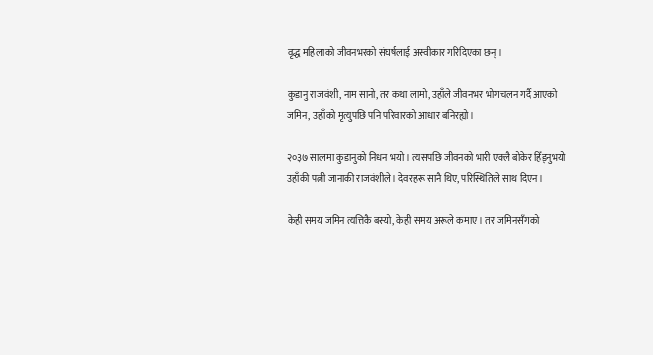वृद्ध महिलाको जीवनभरको संघर्षलाई अस्वीकार गरिदिएका छन्।

कुडानु राजवंशी, नाम सानो, तर कथा लामो, उहाँले जीवनभर भोगचलन गर्दै आएको जमिन, उहाँको मृत्युपछि पनि परिवारको आधार बनिरह्यो।

२०३७ सालमा कुडानुको निधन भयो। त्यसपछि जीवनको भारी एक्लै बोकेर हिँड्नुभयो उहाँकी पत्नी जानाकी राजवंशीले। देवरहरू सानै थिए, परिस्थितिले साथ दिएन।

केही समय जमिन त्यत्तिकै बस्यो, केही समय अरूले कमाए। तर जमिनसँगको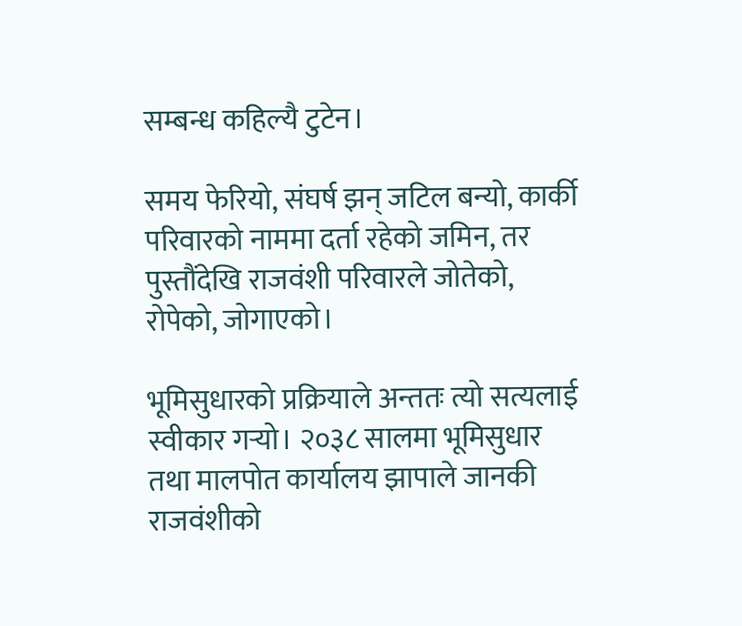सम्बन्ध कहिल्यै टुटेन।

समय फेरियो, संघर्ष झन् जटिल बन्यो, कार्की परिवारको नाममा दर्ता रहेको जमिन, तर पुस्तौंदेखि राजवंशी परिवारले जोतेको, रोपेको, जोगाएको।

भूमिसुधारको प्रक्रियाले अन्ततः त्यो सत्यलाई स्वीकार गर्‍यो। २०३८ सालमा भूमिसुधार तथा मालपोत कार्यालय झापाले जानकी राजवंशीको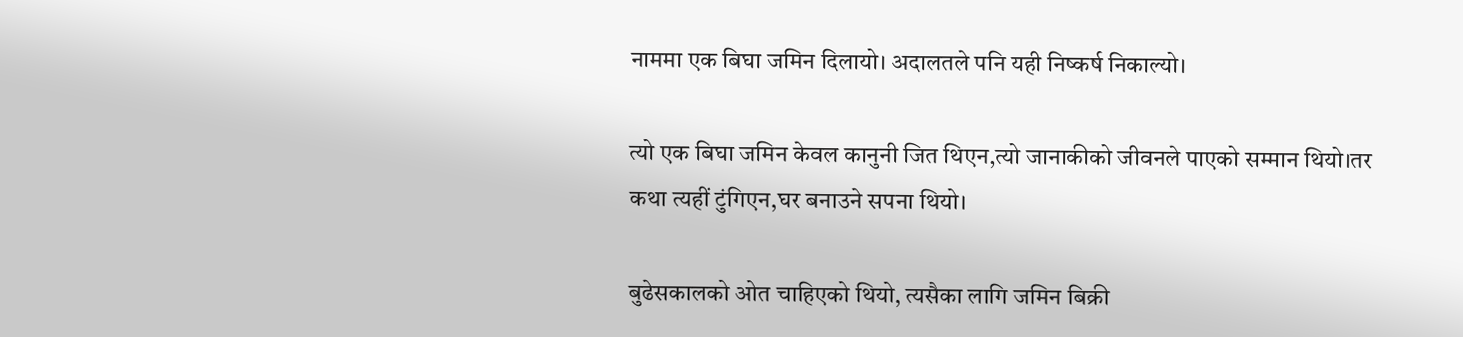नाममा एक बिघा जमिन दिलायो। अदालतले पनि यही निष्कर्ष निकाल्यो।

त्यो एक बिघा जमिन केवल कानुनी जित थिएन,त्यो जानाकीको जीवनले पाएको सम्मान थियो।तर कथा त्यहीं टुंगिएन,घर बनाउने सपना थियो।

बुढेसकालको ओत चाहिएको थियो, त्यसैका लागि जमिन बिक्री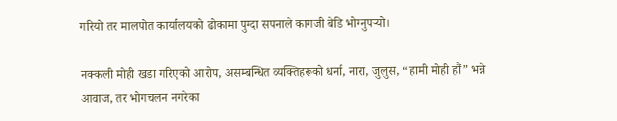गरियो तर मालपोत कार्यालयको ढोकामा पुग्दा सपनाले कागजी बेडि भोग्नुपर्‍यो।

नक्कली मोही खडा गरिएको आरोप, असम्बन्धित व्यक्तिहरूको धर्ना, नारा, जुलुस, “हामी मोही हौं” भन्ने आवाज, तर भोगचलन नगरेका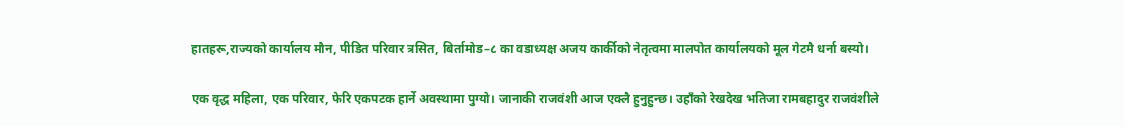हातहरू,राज्यको कार्यालय मौन, पीडित परिवार त्रसित, बिर्तामोड–८ का वडाध्यक्ष अजय कार्कीको नेतृत्वमा मालपोत कार्यालयको मूल गेटमै धर्ना बस्यो।

एक वृद्ध महिला, एक परिवार, फेरि एकपटक हार्ने अवस्थामा पुग्यो। जानाकी राजवंशी आज एक्लै हुनुहुन्छ। उहाँको रेखदेख भतिजा रामबहादुर राजवंशीले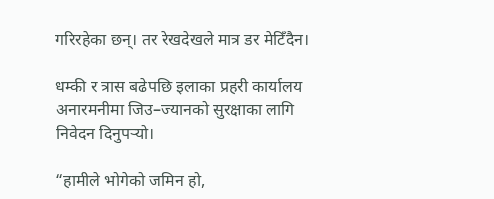गरिरहेका छन्। तर रेखदेखले मात्र डर मेटिँदैन।

धम्की र त्रास बढेपछि इलाका प्रहरी कार्यालय अनारमनीमा जिउ–ज्यानको सुरक्षाका लागि निवेदन दिनुपर्‍यो।

“हामीले भोगेको जमिन हो,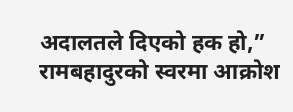अदालतले दिएको हक हो,” रामबहादुरको स्वरमा आक्रोश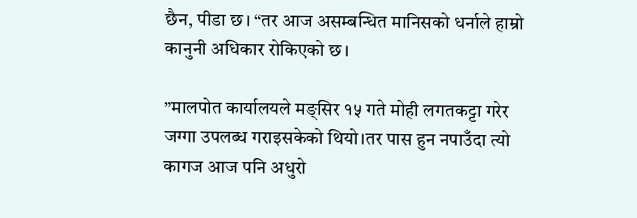छैन, पीडा छ। “तर आज असम्बन्धित मानिसको धर्नाले हाम्रो कानुनी अधिकार रोकिएको छ।

”मालपोत कार्यालयले मङ्सिर १५ गते मोही लगतकट्टा गरेर जग्गा उपलब्ध गराइसकेको थियो।तर पास हुन नपाउँदा त्यो कागज आज पनि अधुरो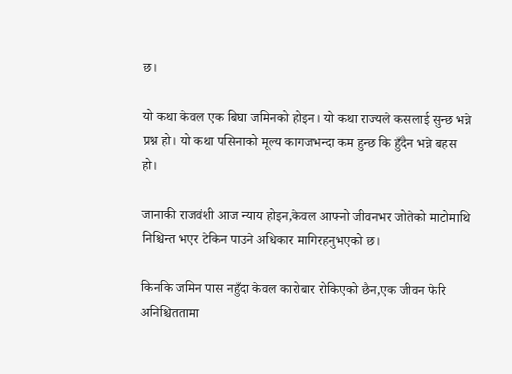छ।

यो कथा केवल एक बिघा जमिनको होइन। यो कथा राज्यले कसलाई सुन्छ भन्ने प्रश्न हो। यो कथा पसिनाको मूल्य कागजभन्दा कम हुन्छ कि हुँदैन भन्ने बहस हो।

जानाकी राजवंशी आज न्याय होइन,केवल आफ्नो जीवनभर जोतेको माटोमाथि निश्चिन्त भएर टेकिन पाउने अधिकार मागिरहनुभएको छ।

किनकि जमिन पास नहुँदा केवल कारोबार रोकिएको छैन,एक जीवन फेरि अनिश्चिततामा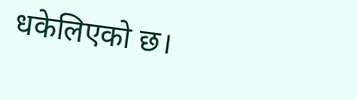धकेलिएको छ।